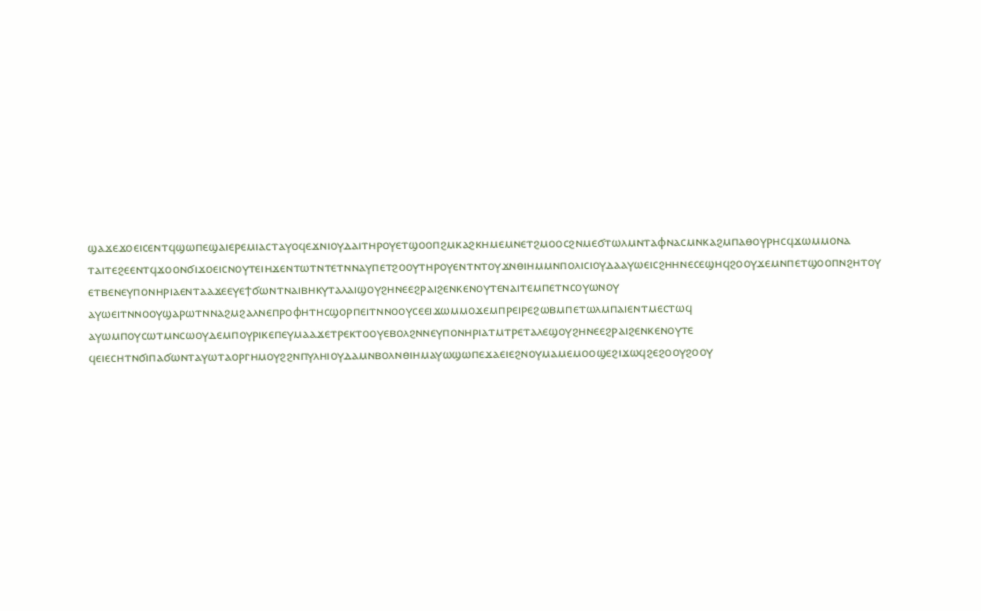ϣⲁϫⲉϫⲟⲉⲓⲥⲉⲛⲧϥϣⲱⲡⲉϣⲁⲓⲉⲣⲉⲙⲓⲁⲥⲧⲁⲩⲟϥⲉϫⲛⲓⲟⲩⲇⲁⲓⲧⲏⲣⲟⲩⲉⲧϣⲟⲟⲡϩⲙⲕⲁϩⲕⲏⲙⲉⲙⲛⲉⲧϩⲙⲟⲟⲥϩⲛⲙⲉϭⲧⲱⲗⲙⲛⲧⲁⲫⲛⲁⲥⲙⲛⲕⲁϩⲙⲡⲁⲑⲟⲩⲣⲏⲥϥϫⲱⲙⲙⲟⲛⲁ
ⲧⲁⲓⲧⲉϩⲉⲉⲛⲧϥϫⲟⲟⲛϭⲓϫⲟⲉⲓⲥⲛⲟⲩⲧⲉⲓⲏϫⲉⲛⲧⲱⲧⲛⲧⲉⲧⲛⲛⲁⲩⲡⲉⲧϩⲟⲟⲩⲧⲏⲣⲟⲩⲉⲛⲧⲛⲧⲟⲩϫⲛⲑⲓⲏⲙⲙⲛⲡⲟⲗⲓⲥⲓⲟⲩⲇⲁⲁⲩⲱⲉⲓⲥϩⲏⲏⲛⲉⲥⲉϣⲏϥϩⲟⲟⲩϫⲉⲙⲛⲡⲉⲧϣⲟⲟⲡⲛϩⲏⲧⲟⲩ
ⲉⲧⲃⲉⲛⲉⲩⲡⲟⲛⲏⲣⲓⲁⲉⲛⲧⲁⲁϫⲉⲉⲩⲉϯϭⲱⲛⲧⲛⲁⲓⲃⲏⲕⲩⲧⲁⲗⲁⲓϣⲟⲩϩⲏⲛⲉⲉϩⲣⲁⲓϩⲉⲛⲕⲉⲛⲟⲩⲧⲉⲛⲁⲓⲧⲉⲙⲡⲉⲧⲛⲥⲟⲩⲱⲛⲟⲩ
ⲁⲩⲱⲉⲓⲧⲛⲛⲟⲟⲩϣⲁⲣⲱⲧⲛⲛⲁϩⲙϩⲁⲗⲛⲉⲡⲣⲟⲫⲏⲧⲏⲥϣⲟⲣⲡⲉⲓⲧⲛⲛⲟⲟⲩⲥⲉⲉⲓϫⲱⲙⲙⲟϫⲉⲙⲡⲣⲉⲓⲣⲉϩⲱⲃⲙⲡⲉⲧⲱⲗⲙⲡⲁⲓⲉⲛⲧⲙⲉⲥⲧⲱϥ
ⲁⲩⲱⲙⲡⲟⲩⲥⲱⲧⲙⲛⲥⲱⲟⲩⲇⲉⲙⲡⲟⲩⲣⲓⲕⲉⲡⲉⲩⲙⲁⲁϫⲉⲧⲣⲉⲕⲧⲟⲟⲩⲉⲃⲟⲗϩⲛⲛⲉⲩⲡⲟⲛⲏⲣⲓⲁⲧⲙⲧⲣⲉⲧⲁⲗⲉϣⲟⲩϩⲏⲛⲉⲉϩⲣⲁⲓϩⲉⲛⲕⲉⲛⲟⲩⲧⲉ
ϥⲉⲓⲉⲥⲏⲧⲛϭⲓⲡⲁϭⲱⲛⲧⲁⲩⲱⲧⲁⲟⲣⲅⲏⲙⲟⲩϩϩⲛⲡⲩⲗⲏⲓⲟⲩⲇⲁⲙⲛⲃⲟⲗⲛⲑⲓⲏⲙⲁⲩⲱϣⲱⲡⲉϫⲁⲉⲓⲉϩⲛⲟⲩⲙⲁⲙⲉⲙⲟⲟϣⲉϩⲓϫⲱϥϩⲉϩⲟⲟⲩϩⲟⲟⲩ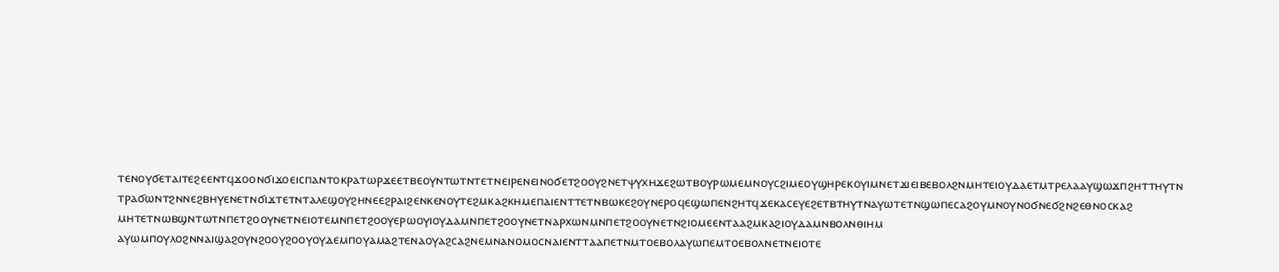ⲧⲉⲛⲟⲩϭⲉⲧⲁⲓⲧⲉϩⲉⲉⲛⲧϥϫⲟⲟⲛϭⲓϫⲟⲉⲓⲥⲡⲁⲛⲧⲟⲕⲣⲁⲧⲱⲣϫⲉⲉⲧⲃⲉⲟⲩⲛⲧⲱⲧⲛⲧⲉⲧⲛⲉⲓⲣⲉⲛⲉⲓⲛⲟϭⲉⲧϩⲟⲟⲩϩⲛⲉⲧⲯⲩⲭⲏϫⲉϩⲱⲧⲃⲟⲩⲣⲱⲙⲉⲙⲛⲟⲩⲥϩⲓⲙⲉⲟⲩϣⲏⲣⲉⲕⲟⲩⲓⲙⲛⲉⲧϫⲓⲉⲓⲃⲉⲃⲟⲗϩⲛⲙⲏⲧⲉⲓⲟⲩⲇⲁⲉⲧⲙⲧⲣⲉⲗⲁⲁⲩϣⲱϫⲡϩⲏⲧⲧⲏⲩⲧⲛ
ⲧⲣⲁϭⲱⲛⲧϩⲛⲛⲉϩⲃⲏⲩⲉⲛⲉⲧⲛϭⲓϫⲧⲉⲧⲛⲧⲁⲗⲉϣⲟⲩϩⲏⲛⲉⲉϩⲣⲁⲓϩⲉⲛⲕⲉⲛⲟⲩⲧⲉϩⲙⲕⲁϩⲕⲏⲙⲉⲡⲁⲓⲉⲛⲧⲧⲉⲧⲛⲃⲱⲕⲉϩⲟⲩⲛⲉⲣⲟϥⲉϣⲱⲡⲉⲛϩⲏⲧϥϫⲉⲕⲁⲥⲉⲩⲉϩⲉⲧⲃⲧⲏⲩⲧⲛⲁⲩⲱⲧⲉⲧⲛϣⲱⲡⲉⲥⲁϩⲟⲩⲙⲛⲟⲩⲛⲟϭⲛⲉϭϩⲛϩⲉⲑⲛⲟⲥⲕⲁϩ
ⲙⲏⲧⲉⲧⲛⲱⲃϣⲛⲧⲱⲧⲛⲡⲉⲧϩⲟⲟⲩⲛⲉⲧⲛⲉⲓⲟⲧⲉⲙⲛⲡⲉⲧϩⲟⲟⲩⲉⲣⲱⲟⲩⲓⲟⲩⲇⲁⲙⲛⲡⲉⲧϩⲟⲟⲩⲛⲉⲧⲛⲁⲣⲭⲱⲛⲙⲛⲡⲉⲧϩⲟⲟⲩⲛⲉⲧⲛϩⲓⲟⲙⲉⲉⲛⲧⲁⲁϩⲙⲕⲁϩⲓⲟⲩⲇⲁⲙⲛⲃⲟⲗⲛⲑⲓⲏⲙ
ⲁⲩⲱⲙⲡⲟⲩⲗⲟϩⲛⲛⲁⲓϣⲁϩⲟⲩⲛϩⲟⲟⲩϩⲟⲟⲩⲟⲩⲇⲉⲙⲡⲟⲩⲁⲙⲁϩⲧⲉⲛⲁⲟⲩⲁϩⲥⲁϩⲛⲉⲙⲛⲁⲛⲟⲙⲟⲥⲛⲁⲓⲉⲛⲧⲧⲁⲁⲡⲉⲧⲛⲙⲧⲟⲉⲃⲟⲗⲁⲩⲱⲡⲉⲙⲧⲟⲉⲃⲟⲗⲛⲉⲧⲛⲉⲓⲟⲧⲉ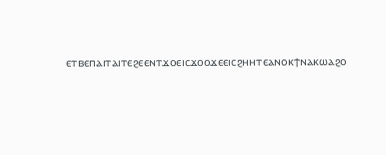ⲉⲧⲃⲉⲡⲁⲓⲧⲁⲓⲧⲉϩⲉⲉⲛⲧϫⲟⲉⲓⲥϫⲟⲟϫⲉⲉⲓⲥϩⲏⲏⲧⲉⲁⲛⲟⲕϯⲛⲁⲕⲱⲁϩⲟ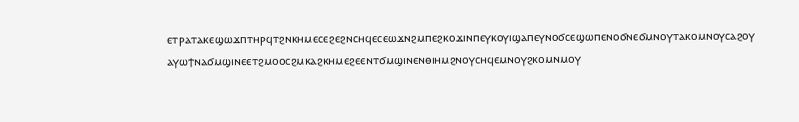ⲉⲧⲣⲁⲧⲁⲕⲉϣⲱϫⲡⲧⲏⲣϥⲧϩⲛⲕⲏⲙⲉⲥⲉϩⲉϩⲛⲥⲏϥⲉⲥⲉⲱϫⲛϩⲙⲡⲉϩⲕⲟϫⲓⲛⲡⲉⲩⲕⲟⲩⲓϣⲁⲡⲉⲩⲛⲟϭⲥⲉϣⲱⲡⲉⲛⲟϭⲛⲉϭⲙⲛⲟⲩⲧⲁⲕⲟⲙⲛⲟⲩⲥⲁϩⲟⲩ
ⲁⲩⲱϯⲛⲁϭⲙϣⲓⲛⲉⲉⲧϩⲙⲟⲟⲥϩⲙⲕⲁϩⲕⲏⲙⲉϩⲉⲉⲛⲧϭⲙϣⲓⲛⲉⲛⲑⲓⲏⲙϩⲛⲟⲩⲥⲏϥⲉⲙⲛⲟⲩϩⲕⲟⲙⲛⲙⲟⲩ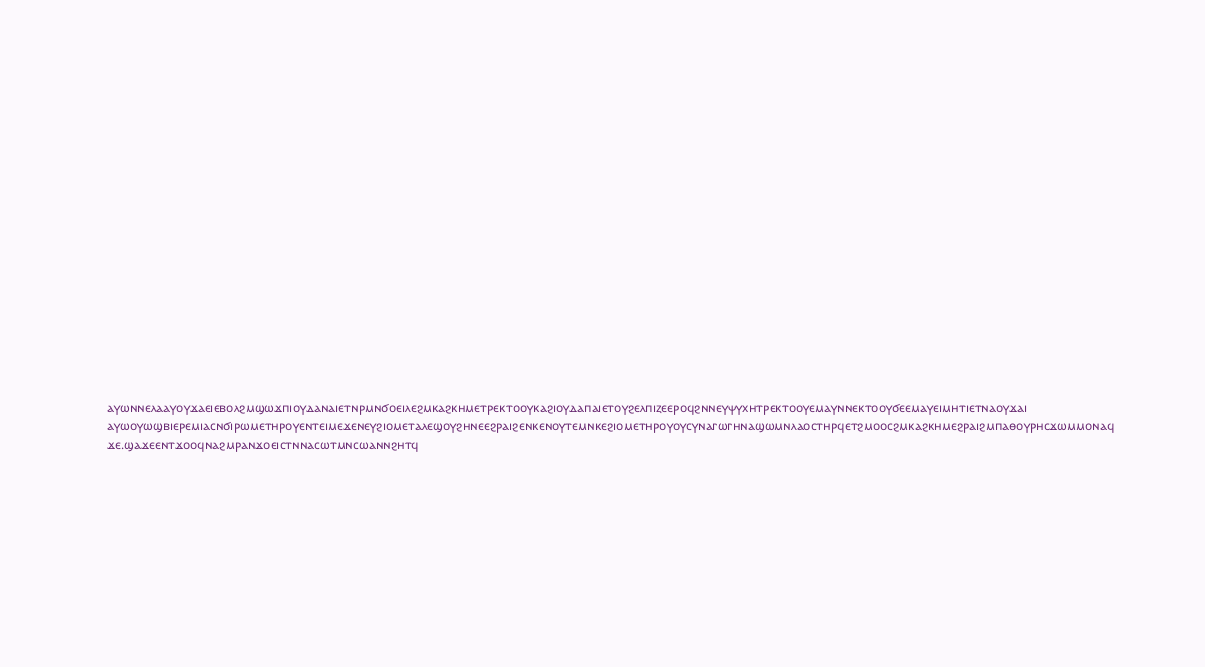ⲁⲩⲱⲛⲛⲉⲗⲁⲁⲩⲟⲩϫⲁⲉⲓⲉⲃⲟⲗϩⲙϣⲱϫⲡⲓⲟⲩⲇⲁⲛⲁⲓⲉⲧⲛⲣⲙⲛϭⲟⲉⲓⲗⲉϩⲙⲕⲁϩⲕⲏⲙⲉⲧⲣⲉⲕⲧⲟⲟⲩⲕⲁϩⲓⲟⲩⲇⲁⲡⲁⲓⲉⲧⲟⲩϩⲉⲗⲡⲓⲍⲉⲉⲣⲟϥϩⲛⲛⲉⲩⲯⲩⲭⲏⲧⲣⲉⲕⲧⲟⲟⲩⲉⲙⲁⲩⲛⲛⲉⲕⲧⲟⲟⲩϭⲉⲉⲙⲁⲩⲉⲓⲙⲏⲧⲓⲉⲧⲛⲁⲟⲩϫⲁⲓ
ⲁⲩⲱⲟⲩⲱϣⲃⲓⲉⲣⲉⲙⲓⲁⲥⲛϭⲓⲣⲱⲙⲉⲧⲏⲣⲟⲩⲉⲛⲧⲉⲓⲙⲉϫⲉⲛⲉⲩϩⲓⲟⲙⲉⲧⲁⲗⲉϣⲟⲩϩⲏⲛⲉⲉϩⲣⲁⲓϩⲉⲛⲕⲉⲛⲟⲩⲧⲉⲙⲛⲕⲉϩⲓⲟⲙⲉⲧⲏⲣⲟⲩⲟⲩⲥⲩⲛⲁⲅⲱⲅⲏⲛⲁϣⲱⲙⲛⲗⲁⲟⲥⲧⲏⲣϥⲉⲧϩⲙⲟⲟⲥϩⲙⲕⲁϩⲕⲏⲙⲉϩⲣⲁⲓϩⲙⲡⲁⲑⲟⲩⲣⲏⲥϫⲱⲙⲙⲟⲛⲁϥ
ϫⲉ.ϣⲁϫⲉⲉⲛⲧϫⲟⲟϥⲛⲁϩⲙⲣⲁⲛϫⲟⲉⲓⲥⲧⲛⲛⲁⲥⲱⲧⲙⲛⲥⲱⲁⲛⲛϩⲏⲧϥ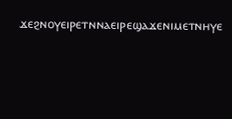ϫⲉϩⲛⲟⲩⲉⲓⲣⲉⲧⲛⲛⲁⲉⲓⲣⲉϣⲁϫⲉⲛⲓⲙⲉⲧⲛⲏⲩⲉ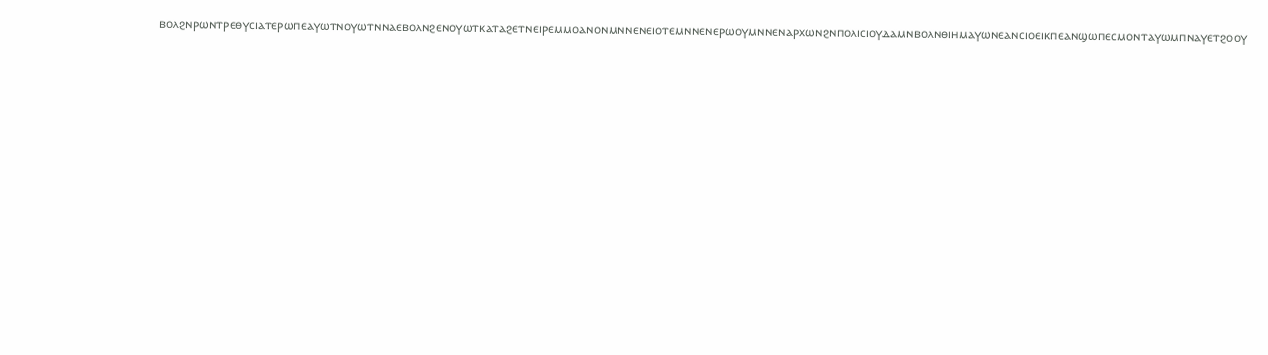ⲃⲟⲗϩⲛⲣⲱⲛⲧⲣⲉⲑⲩⲥⲓⲁⲧⲉⲣⲱⲡⲉⲁⲩⲱⲧⲛⲟⲩⲱⲧⲛⲛⲁⲉⲃⲟⲗⲛϩⲉⲛⲟⲩⲱⲧⲕⲁⲧⲁϩⲉⲧⲛⲉⲓⲣⲉⲙⲙⲟⲁⲛⲟⲛⲙⲛⲛⲉⲛⲉⲓⲟⲧⲉⲙⲛⲛⲉⲛⲉⲣⲱⲟⲩⲙⲛⲛⲉⲛⲁⲣⲭⲱⲛϩⲛⲡⲟⲗⲓⲥⲓⲟⲩⲇⲁⲙⲛⲃⲟⲗⲛⲑⲓⲏⲙⲁⲩⲱⲛⲉⲁⲛⲥⲓⲟⲉⲓⲕⲡⲉⲁⲛϣⲱⲡⲉⲥⲙⲟⲛⲧⲁⲩⲱⲙⲡⲛⲁⲩⲉⲧϩⲟⲟⲩ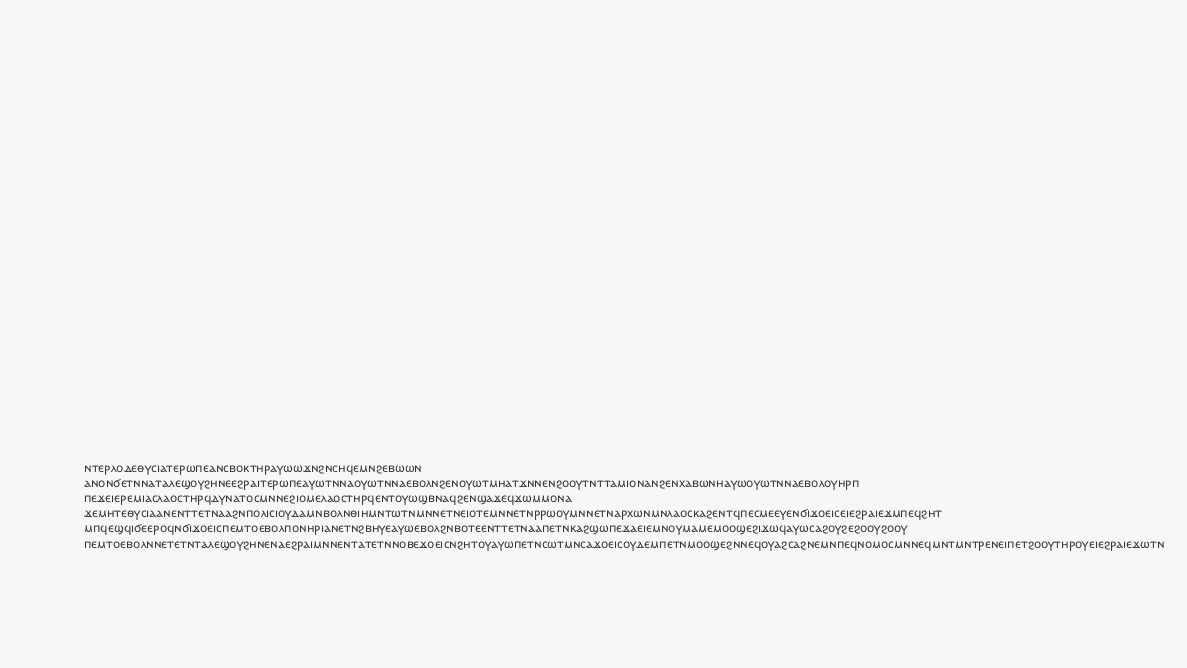ⲛⲧⲉⲣⲗⲟⲇⲉⲑⲩⲥⲓⲁⲧⲉⲣⲱⲡⲉⲁⲛⲥⲃⲟⲕⲧⲏⲣⲁⲩⲱⲱϫⲛϩⲛⲥⲏϥⲉⲙⲛϩⲉⲃⲱⲱⲛ
ⲁⲛⲟⲛϭⲉⲧⲛⲛⲁⲧⲁⲗⲉϣⲟⲩϩⲏⲛⲉⲉϩⲣⲁⲓⲧⲉⲣⲱⲡⲉⲁⲩⲱⲧⲛⲛⲁⲟⲩⲱⲧⲛⲛⲁⲉⲃⲟⲗⲛϩⲉⲛⲟⲩⲱⲧⲙⲏⲁⲧϫⲛⲛⲉⲛϩⲟⲟⲩⲧⲛⲧⲧⲁⲙⲓⲟⲛⲁⲛϩⲉⲛⲭⲁⲃⲱⲛⲏⲁⲩⲱⲟⲩⲱⲧⲛⲛⲁⲉⲃⲟⲗⲟⲩⲏⲣⲡ
ⲡⲉϫⲉⲓⲉⲣⲉⲙⲓⲁⲥⲗⲁⲟⲥⲧⲏⲣϥⲇⲩⲛⲁⲧⲟⲥⲙⲛⲛⲉϩⲓⲟⲙⲉⲗⲁⲟⲥⲧⲏⲣϥⲉⲛⲧⲟⲩⲱϣⲃⲛⲁϥϩⲉⲛϣⲁϫⲉϥϫⲱⲙⲙⲟⲛⲁ
ϫⲉⲙⲏⲧⲉⲑⲩⲥⲓⲁⲁⲛⲉⲛⲧⲧⲉⲧⲛⲁⲁϩⲛⲡⲟⲗⲓⲥⲓⲟⲩⲇⲁⲙⲛⲃⲟⲗⲛⲑⲓⲏⲙⲛⲧⲱⲧⲛⲙⲛⲛⲉⲧⲛⲉⲓⲟⲧⲉⲙⲛⲛⲉⲧⲛⲣⲣⲱⲟⲩⲙⲛⲛⲉⲧⲛⲁⲣⲭⲱⲛⲙⲛⲗⲁⲟⲥⲕⲁϩⲉⲛⲧϥⲡⲉⲥⲙⲉⲉⲩⲉⲛϭⲓϫⲟⲉⲓⲥⲉⲓⲉϩⲣⲁⲓⲉϫⲙⲡⲉϥϩⲏⲧ
ⲙⲡϥⲉϣϥⲓϭⲉⲉⲣⲟϥⲛϭⲓϫⲟⲉⲓⲥⲡⲉⲙⲧⲟⲉⲃⲟⲗⲡⲟⲛⲏⲣⲓⲁⲛⲉⲧⲛϩⲃⲏⲩⲉⲁⲩⲱⲉⲃⲟⲗϩⲛⲃⲟⲧⲉⲉⲛⲧⲧⲉⲧⲛⲁⲁⲡⲉⲧⲛⲕⲁϩϣⲱⲡⲉϫⲁⲉⲓⲉⲙⲛⲟⲩⲙⲁⲙⲉⲙⲟⲟϣⲉϩⲓϫⲱϥⲁⲩⲱⲥⲁϩⲟⲩϩⲉϩⲟⲟⲩϩⲟⲟⲩ
ⲡⲉⲙⲧⲟⲉⲃⲟⲗⲛⲛⲉⲧⲉⲧⲛⲧⲁⲗⲉϣⲟⲩϩⲏⲛⲉⲛⲁⲉϩⲣⲁⲓⲙⲛⲛⲉⲛⲧⲁⲧⲉⲧⲛⲛⲟⲃⲉϫⲟⲉⲓⲥⲛϩⲏⲧⲟⲩⲁⲩⲱⲡⲉⲧⲛⲥⲱⲧⲙⲛⲥⲁϫⲟⲉⲓⲥⲟⲩⲇⲉⲙⲡⲉⲧⲛⲙⲟⲟϣⲉϩⲛⲛⲉϥⲟⲩⲁϩⲥⲁϩⲛⲉⲙⲛⲡⲉϥⲛⲟⲙⲟⲥⲙⲛⲛⲉϥⲙⲛⲧⲙⲛⲧⲣⲉⲛⲉⲓⲡⲉⲧϩⲟⲟⲩⲧⲏⲣⲟⲩⲉⲓⲉϩⲣⲁⲓⲉϫⲱⲧⲛ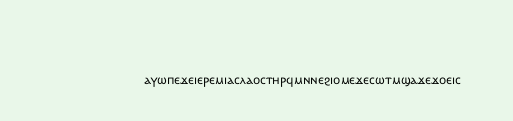ⲁⲩⲱⲡⲉϫⲉⲓⲉⲣⲉⲙⲓⲁⲥⲗⲁⲟⲥⲧⲏⲣϥⲙⲛⲛⲉϩⲓⲟⲙⲉϫⲉⲥⲱⲧⲙϣⲁϫⲉϫⲟⲉⲓⲥ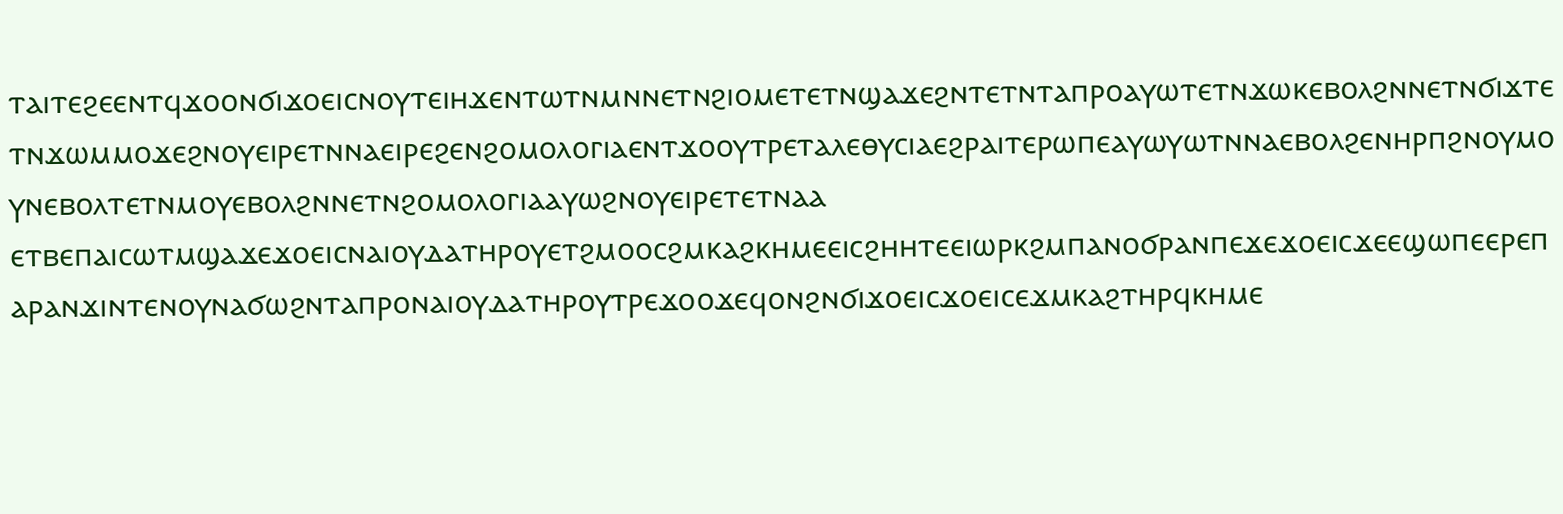ⲧⲁⲓⲧⲉϩⲉⲉⲛⲧϥϫⲟⲟⲛϭⲓϫⲟⲉⲓⲥⲛⲟⲩⲧⲉⲓⲏϫⲉⲛⲧⲱⲧⲛⲙⲛⲛⲉⲧⲛϩⲓⲟⲙⲉⲧⲉⲧⲛϣⲁϫⲉϩⲛⲧⲉⲧⲛⲧⲁⲡⲣⲟⲁⲩⲱⲧⲉⲧⲛϫⲱⲕⲉⲃⲟⲗϩⲛⲛⲉⲧⲛϭⲓϫⲧⲉⲧⲛϫⲱⲙⲙⲟϫⲉϩⲛⲟⲩⲉⲓⲣⲉⲧⲛⲛⲁⲉⲓⲣⲉϩⲉⲛϩⲟⲙⲟⲗⲟⲅⲓⲁⲉⲛⲧϫⲟⲟⲩⲧⲣⲉⲧⲁⲗⲉⲑⲩⲥⲓⲁⲉϩⲣⲁⲓⲧⲉⲣⲱⲡⲉⲁⲩⲱⲩⲱⲧⲛⲛⲁⲉⲃⲟⲗϩⲉⲛⲏⲣⲡϩⲛⲟⲩⲙⲟⲩⲛⲉⲃⲟⲗⲧⲉⲧⲛⲙⲟⲩⲉⲃⲟⲗϩⲛⲛⲉⲧⲛϩⲟⲙⲟⲗⲟⲅⲓⲁⲁⲩⲱϩⲛⲟⲩⲉⲓⲣⲉⲧⲉⲧⲛⲁⲁ
ⲉⲧⲃⲉⲡⲁⲓⲥⲱⲧⲙϣⲁϫⲉϫⲟⲉⲓⲥⲛⲁⲓⲟⲩⲇⲁⲧⲏⲣⲟⲩⲉⲧϩⲙⲟⲟⲥϩⲙⲕⲁϩⲕⲏⲙⲉⲉⲓⲥϩⲏⲏⲧⲉⲉⲓⲱⲣⲕϩⲙⲡⲁⲛⲟϭⲣⲁⲛⲡⲉϫⲉϫⲟⲉⲓⲥϫⲉⲉϣⲱⲡⲉⲉⲣⲉⲡⲁⲣⲁⲛϫⲓⲛⲧⲉⲛⲟⲩⲛⲁϭⲱϩⲛⲧⲁⲡⲣⲟⲛⲁⲓⲟⲩⲇⲁⲧⲏⲣⲟⲩⲧⲣⲉϫⲟⲟϫⲉϥⲟⲛϩⲛϭⲓϫⲟⲉⲓⲥϫⲟⲉⲓⲥⲉϫⲙⲕⲁϩⲧⲏⲣϥⲕⲏⲙⲉ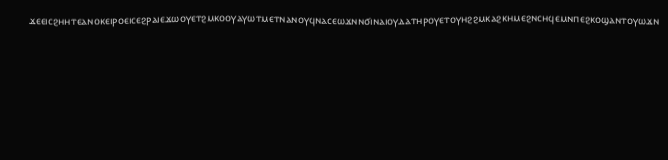ϫⲉⲉⲓⲥϩⲏⲏⲧⲉⲁⲛⲟⲕⲉⲓⲣⲟⲉⲓⲥⲉϩⲣⲁⲓⲉϫⲱⲟⲩⲉⲧϩⲙⲕⲟⲟⲩⲁⲩⲱⲧⲙⲉⲧⲛⲁⲛⲟⲩϥⲛⲁⲥⲉⲱϫⲛⲛϭⲓⲛⲁⲓⲟⲩⲇⲁⲧⲏⲣⲟⲩⲉⲧⲟⲩⲏϩϩⲙⲕⲁϩⲕⲏⲙⲉϩⲛⲥⲏϥⲉⲙⲛⲡⲉϩⲕⲟϣⲁⲛⲧⲟⲩⲱϫⲛ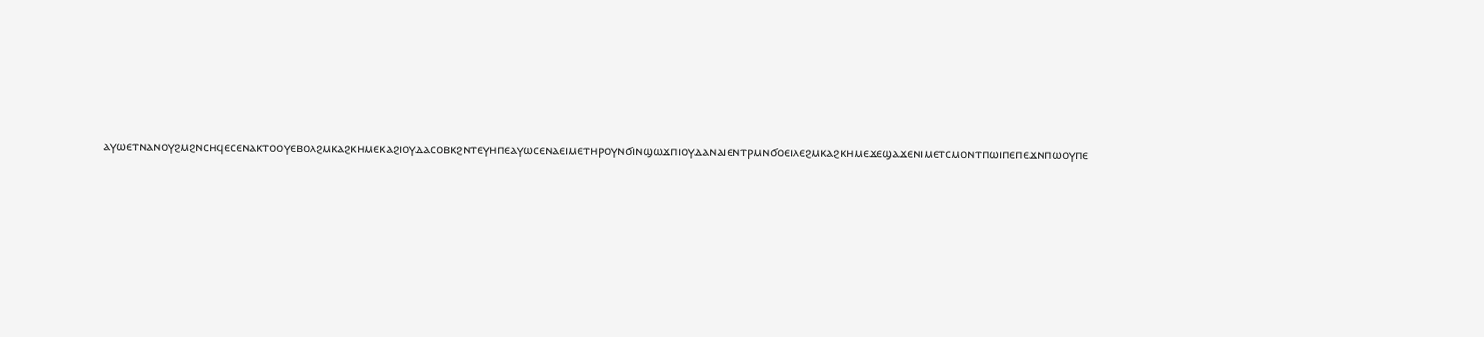ⲁⲩⲱⲉⲧⲛⲁⲛⲟⲩϩⲙϩⲛⲥⲏϥⲉⲥⲉⲛⲁⲕⲧⲟⲟⲩⲉⲃⲟⲗϩⲙⲕⲁϩⲕⲏⲙⲉⲕⲁϩⲓⲟⲩⲇⲁⲥⲟⲃⲕϩⲛⲧⲉⲩⲏⲡⲉⲁⲩⲱⲥⲉⲛⲁⲉⲓⲙⲉⲧⲏⲣⲟⲩⲛϭⲓⲛϣⲱϫⲡⲓⲟⲩⲇⲁⲛⲁⲓⲉⲛⲧⲣⲙⲛϭⲟⲉⲓⲗⲉϩⲙⲕⲁϩⲕⲏⲙⲉϫⲉϣⲁϫⲉⲛⲓⲙⲉⲧⲥⲙⲟⲛⲧⲡⲱⲓⲡⲉⲡⲉϫⲛⲡⲱⲟⲩⲡⲉ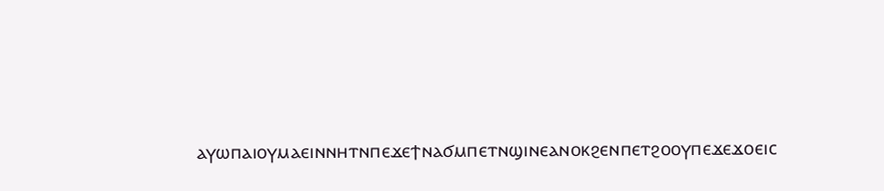ⲁⲩⲱⲡⲁⲓⲟⲩⲙⲁⲉⲓⲛⲛⲏⲧⲛⲡⲉϫⲉϯⲛⲁϭⲙⲡⲉⲧⲛϣⲓⲛⲉⲁⲛⲟⲕϩⲉⲛⲡⲉⲧϩⲟⲟⲩⲡⲉϫⲉϫⲟⲉⲓⲥ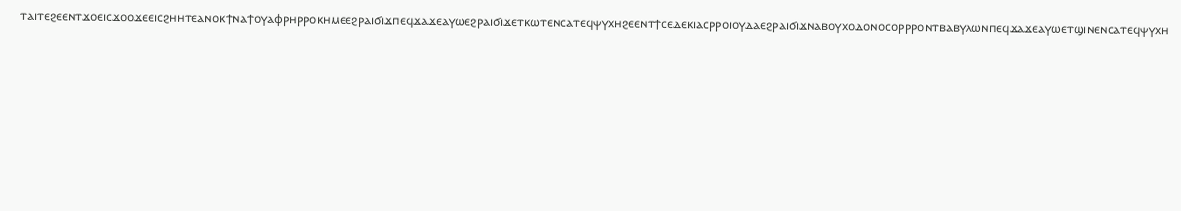ⲧⲁⲓⲧⲉϩⲉⲉⲛⲧϫⲟⲉⲓⲥϫⲟⲟϫⲉⲉⲓⲥϩⲏⲏⲧⲉⲁⲛⲟⲕϯⲛⲁϯⲟⲩⲁⲫⲣⲏⲣⲣⲟⲕⲏⲙⲉⲉϩⲣⲁⲓϭⲓϫⲡⲉϥϫⲁϫⲉⲁⲩⲱⲉϩⲣⲁⲓϭⲓϫⲉⲧⲕⲱⲧⲉⲛⲥⲁⲧⲉϥⲯⲩⲭⲏϩⲉⲉⲛⲧϯⲥⲉⲇⲉⲕⲓⲁⲥⲣⲣⲟⲓⲟⲩⲇⲁⲉϩⲣⲁⲓϭⲓϫⲛⲁⲃⲟⲩⲭⲟⲇⲟⲛⲟⲥⲟⲣⲣⲣⲟⲛⲧⲃⲁⲃⲩⲗⲱⲛⲡⲉϥϫⲁϫⲉⲁⲩⲱⲉⲧϣⲓⲛⲉⲛⲥⲁⲧⲉϥⲯⲩⲭⲏ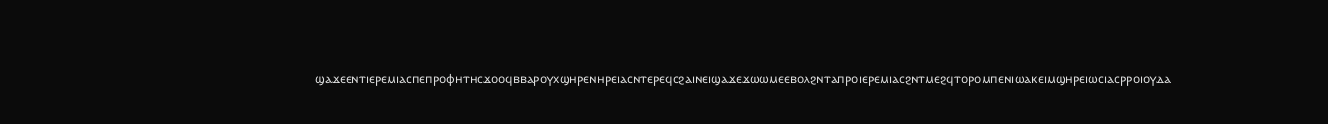ϣⲁϫⲉⲉⲛⲧⲓⲉⲣⲉⲙⲓⲁⲥⲡⲉⲡⲣⲟⲫⲏⲧⲏⲥϫⲟⲟϥⲃⲃⲁⲣⲟⲩⲭϣⲏⲣⲉⲛⲏⲣⲉⲓⲁⲥⲛⲧⲉⲣⲉϥⲥϩⲁⲓⲛⲉⲓϣⲁϫⲉϫⲱⲱⲙⲉⲉⲃⲟⲗϩⲛⲧⲁⲡⲣⲟⲓⲉⲣⲉⲙⲓⲁⲥϩⲛⲧⲙⲉϩϥⲧⲟⲣⲟⲙⲡⲉⲛⲓⲱⲁⲕⲉⲓⲙϣⲏⲣⲉⲓⲱⲥⲓⲁⲥⲣⲣⲟⲓⲟⲩⲇⲁ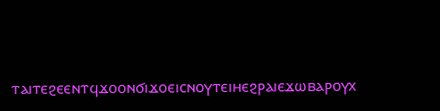ⲧⲁⲓⲧⲉϩⲉⲉⲛⲧϥϫⲟⲟⲛϭⲓϫⲟⲉⲓⲥⲛⲟⲩⲧⲉⲓⲏⲉϩⲣⲁⲓⲉϫⲱⲃⲁⲣⲟⲩⲭ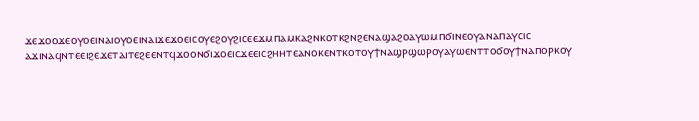ϫⲉϫⲟⲟϫⲉⲟⲩⲟⲉⲓⲛⲁⲓⲟⲩⲟⲉⲓⲛⲁⲓϫⲉϫⲟⲉⲓⲥⲟⲩⲉϩⲟⲩϩⲓⲥⲉⲉϫⲙⲡⲁⲙⲕⲁϩⲛⲕⲟⲧⲕϩⲛϩⲉⲛⲁϣⲁϩⲟⲁⲩⲱⲙⲡϭⲓⲛⲉⲟⲩⲁⲛⲁⲡⲁⲩⲥⲓⲥ
ⲁϫⲓⲛⲁϥⲛⲧⲉⲉⲓϩⲉϫⲉⲧⲁⲓⲧⲉϩⲉⲉⲛⲧϥϫⲟⲟⲛϭⲓϫⲟⲉⲓⲥϫⲉⲉⲓⲥϩⲏⲏⲧⲉⲁⲛⲟⲕⲉⲛⲧⲕⲟⲧⲟⲩϯⲛⲁϣⲣϣⲱⲣⲟⲩⲁⲩⲱⲉⲛⲧⲧⲟϭⲟⲩϯⲛⲁⲡⲟⲣⲕⲟⲩ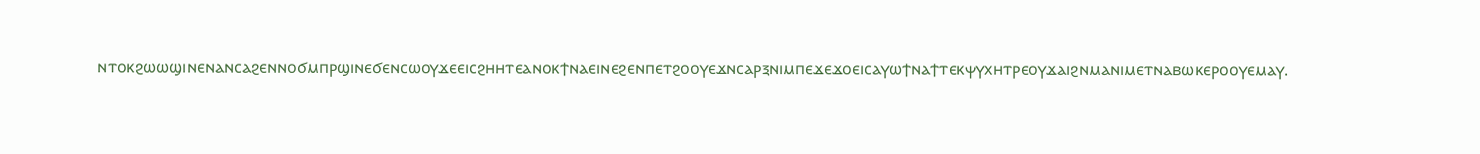ⲛⲧⲟⲕϩⲱⲱϣⲓⲛⲉⲛⲁⲛⲥⲁϩⲉⲛⲛⲟϭⲙⲡⲣϣⲓⲛⲉϭⲉⲛⲥⲱⲟⲩϫⲉⲉⲓⲥϩⲏⲏⲧⲉⲁⲛⲟⲕϯⲛⲁⲉⲓⲛⲉϩⲉⲛⲡⲉⲧϩⲟⲟⲩⲉϫⲛⲥⲁⲣⲝⲛⲓⲙⲡⲉϫⲉϫⲟⲉⲓⲥⲁⲩⲱϯⲛⲁϯⲧⲉⲕⲯⲩⲭⲏⲧⲣⲉⲟⲩϫⲁⲓϩⲛⲙⲁⲛⲓⲙⲉⲧⲛⲁⲃⲱⲕⲉⲣⲟⲟⲩⲉⲙⲁⲩ.